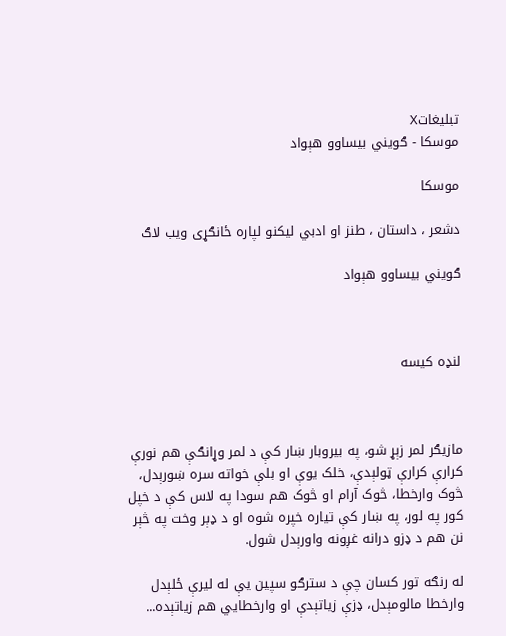تبليغاتX
موسکا - ګويني بیساوو هېواد

موسکا

دشعر ، داستان ، طنز او ادبي ليکنو لپاره ځانګړى ويب لاګ

ګويني بیساوو هېواد



لنډه کیسه



مازیګر لمر زېړ شو، په بیروبار ښار کې د لمر وړانګې هم نورې کرارې کرارې ټولېدې، خلک یوې او بلې خواته سره ښورېدل، څوک وارخطا، څوک آرام او څوک هم سودا په لاس کې د خپل کور په لور، په ښار کې تیاره خپره شوه او د ډېر وخت په څېر نن هم د ډزو درانه غږونه واورېدل شول.

له رنګه تور کسان چې د سترګو سپین یې له لیرې ځلېدل وارخطا مالومېدل، ډزې زیاتېدې او وارخطايي هم زیاتېده...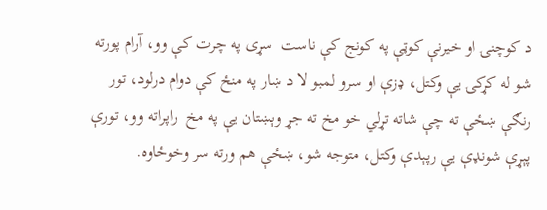د کوچنۍ او خیرنې کوټې په کونج کې ناست  سړی په چرت کې وو، آرام پورته شو له کړکۍ یې وکتل، ډزې او سرو لمبو لا د ښار په منځ کې دوام درلود، تور رنګې ښځې ته چې شاته تړلي خو مخ ته جړ وېښتان یې په مخ  راپراته وو، تورې پېړې شونډې یې رپېدې وکتل، متوجه شو، ښځې هم ورته سر وخوځاوه.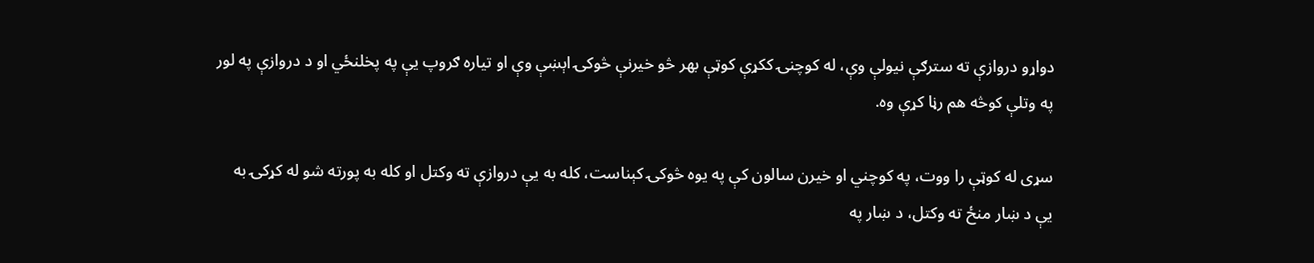دواړو دروازې ته سترګې نیولې وې، له کوچنۍ ککړې کوټې بهر څو خیرنې څوکۍ اېښې وې او تیاره ګروپ یې په پخلنځي او د دروازې په لور په وتلې کوڅه هم رڼا کړې وه.

سړی له کوټې را ووت، په کوچني او خیرن سالون کې په یوه څوکۍ کېناست، کله به یې دروازې ته وکتل او کله به پورته شو له کړکۍ به یې د ښار منځ ته وکتل، د ښار په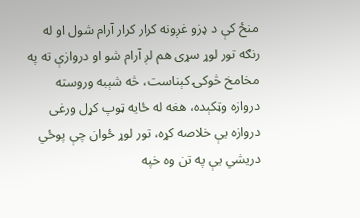منځ کې د ډزو غږونه کرار کرار آرام شول او له رنګه تور لوړ سړی هم لږ آرام شو او دروازې ته په مخامخ څوکۍ کېناست، څه شېبه وروسته دروازه وټکېده، هغه له ځایه ټوپ کړل ورغی دروازه یې خلاصه کړه، تور لوړ ځوان چې پوځي دریشي یې په تن وه خپه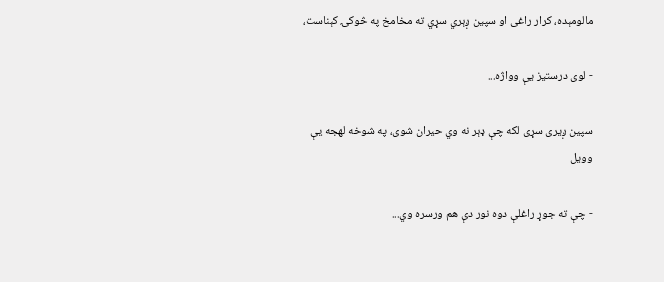مالومېده، کرار راغی او سپین ږېري سړي ته مخامخ په څوکۍ کېناست،

- لوی درستیز یې وواژه...

سپین ږيری سړی لکه چې ډېر نه وي حیران شوی، په شوخه لهجه یې وویل

- چې ته جوړ راغلې دوه نور دې هم ورسره وي...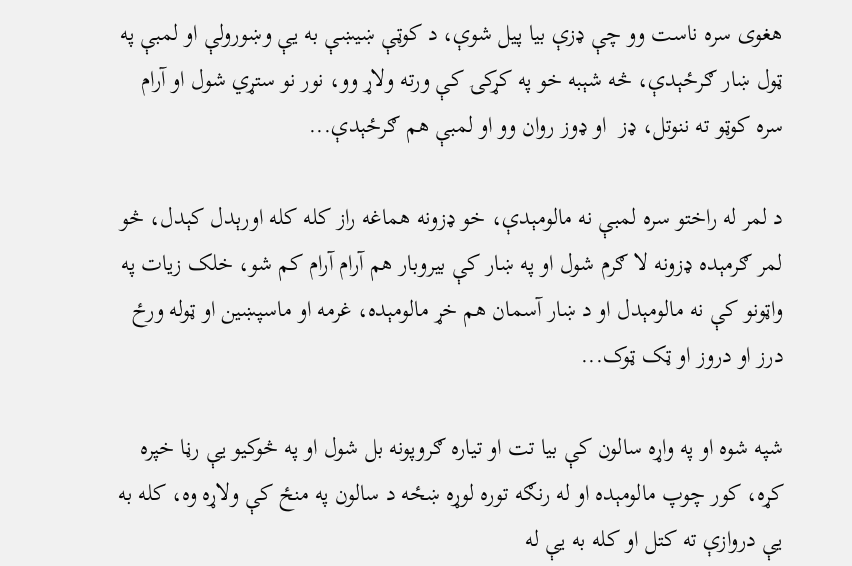هغوی سره ناست وو چې ډزې بیا پیل شوې، د کوټې ښيښې به یې وښورولې او لمبې په ټول ښار ګرځېدې، څه شېبه خو په کړکۍ کې ورته ولاړ وو، نور نو ستړي شول او آرام سره کوټو ته ننوتل، ډز  او ډوز روان وو او لمبې هم ګرځېدې...

د لمر له راختو سره لمبې نه مالومېدې، خو ډزونه هماغه راز کله کله اورېدل کېدل، څو لمر ګرمېده ډزونه لا ګرم شول او په ښار کې بیروبار هم آرام آرام کم شو، خلک زیات په واټونو کې نه مالومېدل او د ښار آسمان هم خړ مالومېده، غرمه او ماسپښين او ټوله ورځ درز او دروز او ټک ټوک...

شپه شوه او په واړه سالون کې بیا تت او تیاره ګروپونه بل شول او په څوکیو یې رڼا خپره کړه، کور چوپ مالومېده او له رنګه توره لوړه ښځه د سالون په منځ کې ولاړه وه، کله به یې دروازې ته کتل او کله به یې له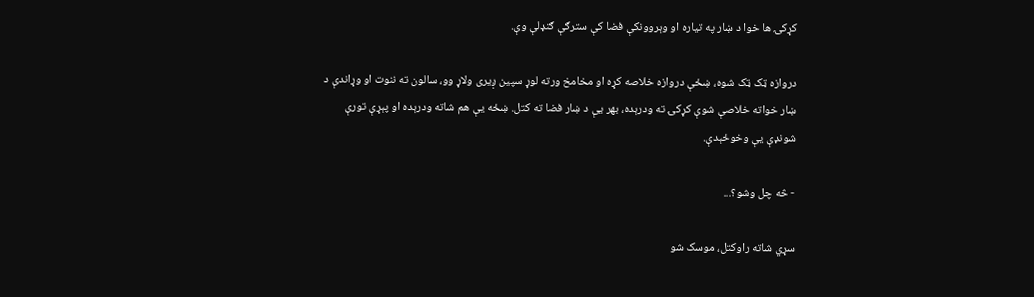کړکۍ ها خوا د ښار په تیاره او وېروونکې فضا کې سترګې ګنډلې وې.

دروازه ټک ټک شوه، ښځې دروازه خلاصه کړه او مخامخ ورته لوړ سپین ږیری ولاړ وو، سالون ته ننوت او وړاندې د ښار خواته خلاصې شوې کړکۍ ته ودرېده، بهر یې د ښار فضا ته کتل. ښځه یې هم شاته ودرېده او پېړې تورې شونډې یې وخوځېدې.

- څه چل وشو؟...

سړي شاته راوکتل، موسک شو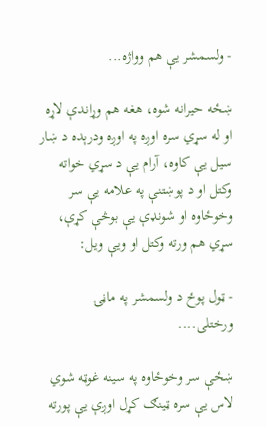- ولسمشر یې هم وواژه...

ښځه حیرانه شوه، هغه هم وړاندې لاړه او له سړي سره اوږه په اوږه ودرېده د ښار سیل یې کاوه، آرام یې د سړي خواته وکتل او د پوښتنې په علامه یې سر وخوځاوه او شونډې یې بوڅې کړې، سړي هم ورته وکتل او ویې ویل:

- ټول پوځ د ولسمشر په ماڼۍ ورختلی....

ښځې سر وخوځاوه په سینه غوټه شوي لاس یې سره ټینګ کړل اوږې یې پورته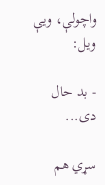واچولې، ویې ویل:

- بد حال دی...

سړي هم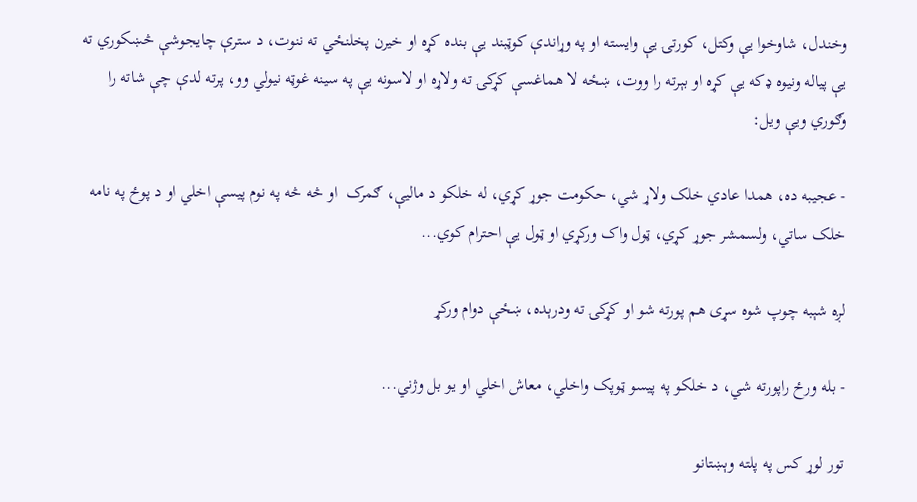وخندل، شاوخوا یې وکتل، کورتۍ یې وایسته او په وړاندې کوټبند یې بنده کړه او خیرن پخلنځي ته ننوت، د سترې چایجوشې څښکوري ته یې پیاله ونیوه ډکه یې کړه او بېرته را ووت، ښځه لا هماغسې کړکۍ ته ولاړه او لاسونه یې په سینه غوټه نیولي وو، پرته لدې چې شاته را وګوري ویې ویل:

- عجیبه ده، همدا عادي خلک ولاړ شي، حکومت جوړ کړي، له خلکو د مالیې، ګمرک  او څه څه په نوم پیسې اخلي او د پوځ په نامه خلک ساتي، ولسمشر جوړ کړي، ټول واک ورکړي او ټول یې احترام کوي...

لږه شېبه چوپ شوه سړی هم پورته شو او کړکۍ ته ودرېده، ښځې دوام ورکړ

- بله ورځ راپورته شي، د خلکو په پیسو ټوپک واخلي، معاش اخلي او یو بل وژني...

تور لوړ کس په پلته وېښتانو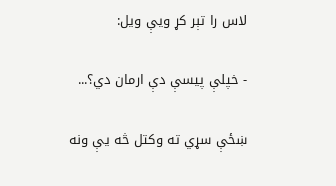لاس را تېر کړ ویې ویل:

- خپلې پیسې دې ارمان دي؟...

ښځې سړي ته وکتل څه یې ونه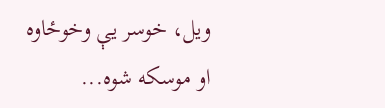ویل، خوسر یې وخوځاوه او موسکه شوه...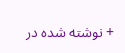+ نوشته شده در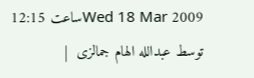Wed 18 Mar 2009ساعت 12:15  توسط عبدالله الهام جمالزی  |